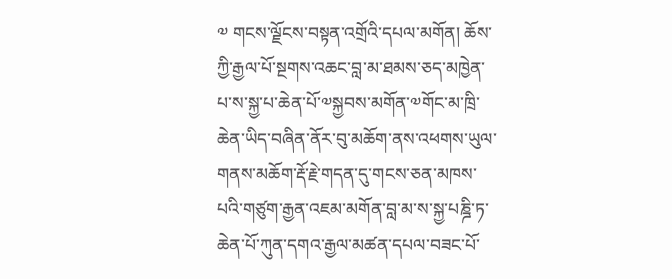༧ གངས་ལྗོངས་བསྟན་འགྲོའི་དཔལ་མགོན། ཆོས་ཀྱི་རྒྱལ་པོ་སྔགས་འཆང་བླ་མ་ཐམས་ཅད་མཁྱེན་པ་ས་སྐྱ་པ་ཆེན་པོ་༧སྐྱབས་མགོན་༧གོང་མ་ཁྲི་ཆེན་ཡིད་བཞིན་ནོར་བུ་མཆོག་ནས་འཕགས་ཡུལ་གནས་མཆོག་རྡོ་རྗེ་གདན་དུ་གངས་ཅན་མཁས་པའི་གཙུག་རྒྱན་འཇམ་མགོན་བླ་མ་ས་སྐྱ་པཎྜི་ཏ་ཆེན་པོ་ཀུན་དགའ་རྒྱལ་མཚན་དཔལ་བཟང་པོ་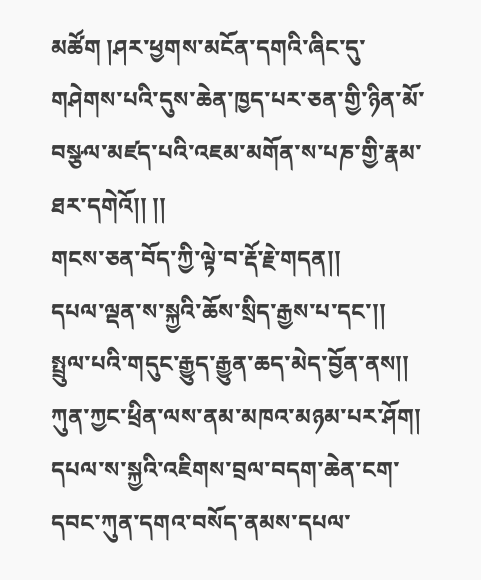མཚོག །ཤར་ཕྱགས་མངོན་དགའི་ཞིང་དུ་གཤེགས་པའི་དུས་ཆེན་ཁྱད་པར་ཅན་གྱི་ཉིན་མོ་བསྩལ་མཛད་པའི་འཇམ་མགོན་ས་པཎ་གྱི་རྣམ་ཐར་དགེའོ།། །།
གངས་ཅན་བོད་ཀྱི་ལྟེ་བ་རྡོ་རྗེ་གདན།།
དཔལ་ལྡན་ས་སྐྱའི་ཆོས་སྲིད་རྒྱས་པ་དང་།།
སྤྲུལ་པའི་གདུང་རྒྱུད་རྒྱུན་ཆད་མེད་བྱོན་ནས།།
ཀུན་ཀྱང་ཕྲིན་ལས་ནམ་མཁའ་མཉམ་པར་ཤོག།
དཔལ་ས་སྐྱའི་འཇིགས་བྲལ་བདག་ཆེན་ངག་དབང་ཀུན་དགའ་བསོད་ནམས་དཔལ་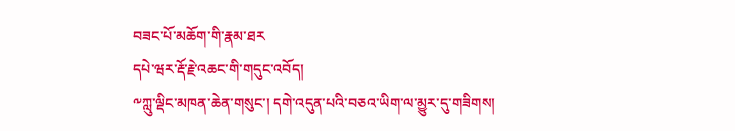བཟང་པོ་མཆོག་གི་རྣམ་ཐར
དཔེ་ཝར་རྡོ་རྗེ་འཆང་གི་གདུང་འབོད།
༸ཀླུ་ལྡིང་མཁན་ཆེན་གསུང་། དགེ་འདུན་པའི་བཅའ་ཡིག་ལ་མྱུར་དུ་གཟིགས།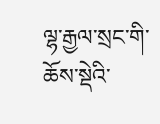ལྷ་རྒྱལ་སྲང་གི་ཆོས་སྡེའི་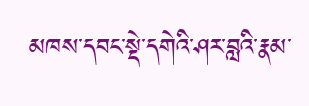མཁས་དབང་སྡེ་དགེའི་ཤར་བླའི་རྣམ་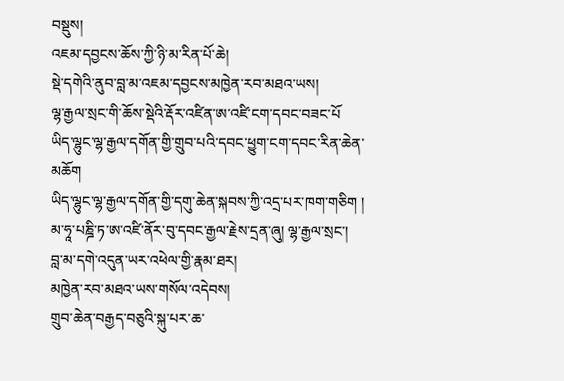བསྡུས།
འཇམ་དབྱངས་ཆོས་ཀྱི་ཉི་མ་རིན་པོ་ཆེ།
སྡེ་དགེའི་ནུབ་བླ་མ་འཇམ་དབྱངས་མཁྱེན་རབ་མཐའ་ཡས།
ལྷ་རྒྱལ་སྲང་གི་ཆོས་སྡེའི་རྡོར་འཛིན་ཨ་འཛི་ངག་དབང་བཟང་པོ
ཡིད་ལྷུང་ལྷ་རྒྱལ་དགོན་གྱི་གྲུབ་པའི་དབང་ཕྱུག་ངག་དབང་རིན་ཆེན་མཆོག
ཡིད་ལྷུང་ལྷ་རྒྱལ་དགོན་གྱི་དགུ་ཆེན་སྐབས་ཀྱི་འདྲ་པར་ཁག་གཅིག །
མ་ཧཱ་པཎྜི་ཏ་ཨ་འཛི་ནོར་བུ་དབང་རྒྱལ་རྗེས་དྲན་ཞུ། ལྷ་རྒྱལ་སྲང་།
བླ་མ་དགེ་འདུན་ཡར་འཕེལ་གྱི་རྣམ་ཐར།
མཁྱེན་རབ་མཐའ་ཡས་གསོལ་འདེབས།
གྲུབ་ཆེན་བརྒྱད་བཅུའི་སྐུ་པར་ཆ་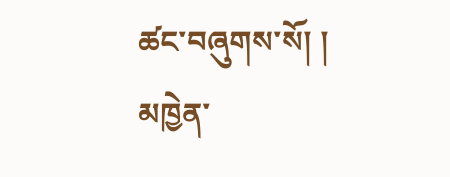ཚང་བཞུགས་སོ། །
མཁྱེན་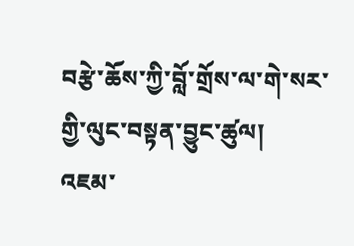བརྩེ་ཆོས་ཀྱི་བློ་གྲོས་ལ་གེ་སར་གྱི་ལུང་བསྟན་བྱུང་ཚུལ།
འཇམ་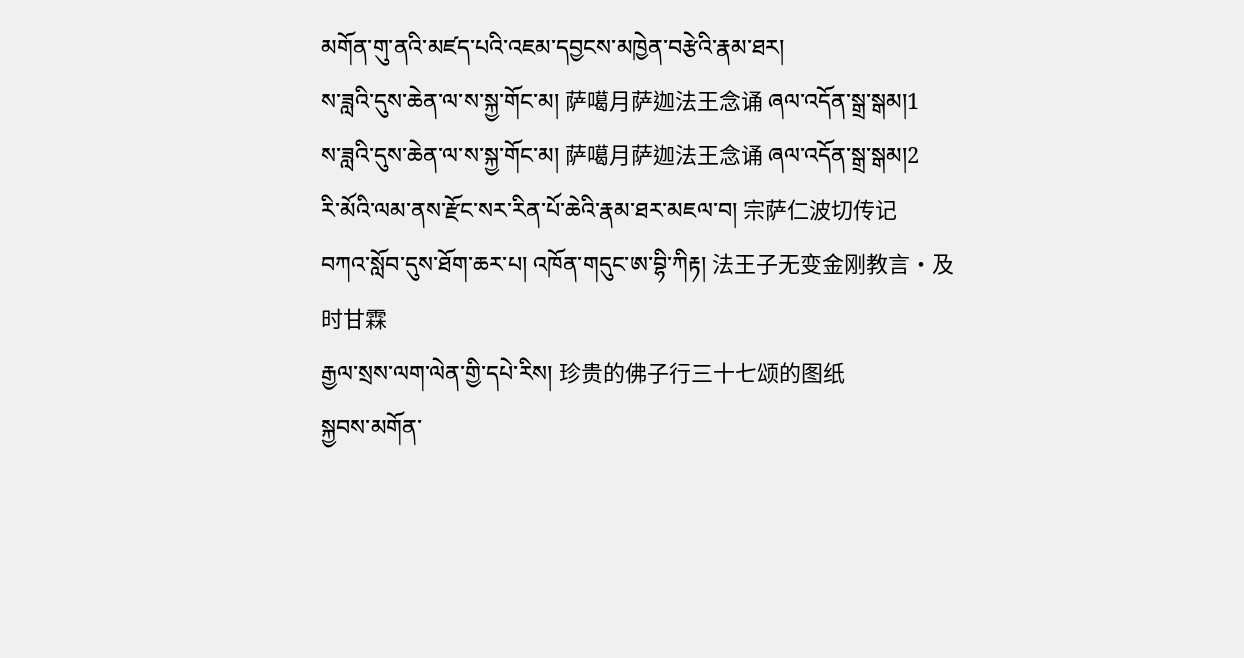མགོན་གུ་ནའི་མཛད་པའི་འཇམ་དབྱངས་མཁྱེན་བརྩེའི་རྣམ་ཐར།
ས་ཟླའི་དུས་ཆེན་ལ་ས་སྐྱ་གོང་མ། 萨噶月萨迦法王念诵 ཞལ་འདོན་སྒྲ་སྒམ།1
ས་ཟླའི་དུས་ཆེན་ལ་ས་སྐྱ་གོང་མ། 萨噶月萨迦法王念诵 ཞལ་འདོན་སྒྲ་སྒམ།2
རི་མོའི་ལམ་ནས་རྫོང་སར་རིན་པོ་ཆེའི་རྣམ་ཐར་མཇལ་བ། 宗萨仁波切传记
བཀའ་སློབ་དུས་ཐོག་ཆར་པ། འཁོན་གདུང་ཨ་བྷི་ཀིརྟ། 法王子无变金刚教言•及时甘霖
རྒྱལ་སྲས་ལག་ལེན་གྱི་དཔེ་རིས། 珍贵的佛子行三十七颂的图纸
སྐྱབས་མགོན་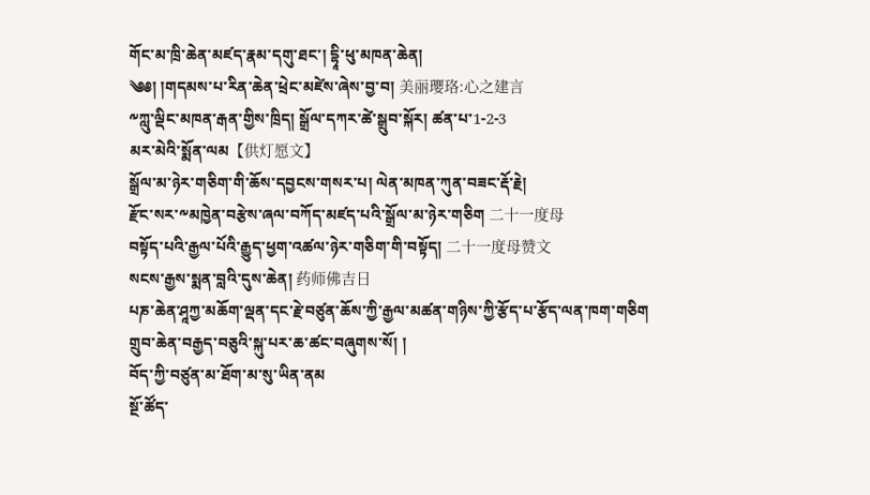གོང་མ་ཁྲི་ཆེན་མཛད་རྣམ་དགུ་ཐང་། དྷཱི་ཕུ་མཁན་ཆེན།
༄༅། །གདམས་པ་རིན་ཆེན་ཕྲེང་མཛེས་ཞེས་བྱ་བ། 美丽璎珞:心之建言
༸ཀླུ་ལྡིང་མཁན་རྒན་གྱིས་ཁྲིད། སྒྲོལ་དཀར་ཚེ་སྒྲུབ་སྐོར། ཚན་པ་1-2-3
མར་མེའི་སྨོན་ལམ【供灯愿文】
སྒྲོལ་མ་ཉེར་གཅིག་གི་ཆོས་དབྱངས་གསར་པ། ལེན་མཁན་ཀུན་བཟང་རྡོ་རྗེ།
རྫོང་སར་༸མཁྱེན་བརྩེས་ཞལ་བཀོད་མཛད་པའི་སྒྲོལ་མ་ཉེར་གཅིག 二十一度母
བསྟོད་པའི་རྒྱལ་པོའི་རྒྱུད་ཕྱག་འཚལ་ཉེར་གཅིག་གི་བསྟོད། 二十一度母赞文
སངས་རྒྱས་སྨན་བླའི་དུས་ཆེན། 药师佛吉日
པཎ་ཆེན་ཤཱཀྱ་མཆོག་ལྡན་དང་རྗེ་བཙུན་ཆོས་ཀྱི་རྒྱལ་མཚན་གཉིས་ཀྱི་རྩོད་པ་རྩོད་ལན་ཁག་གཅིག
གྲུབ་ཆེན་བརྒྱད་བཅུའི་སྐུ་པར་ཆ་ཚང་བཞུགས་སོ། །
བོད་ཀྱི་བཙུན་མ་ཐོག་མ་སུ་ཡིན་ནམ
སྔོ་ཚོད་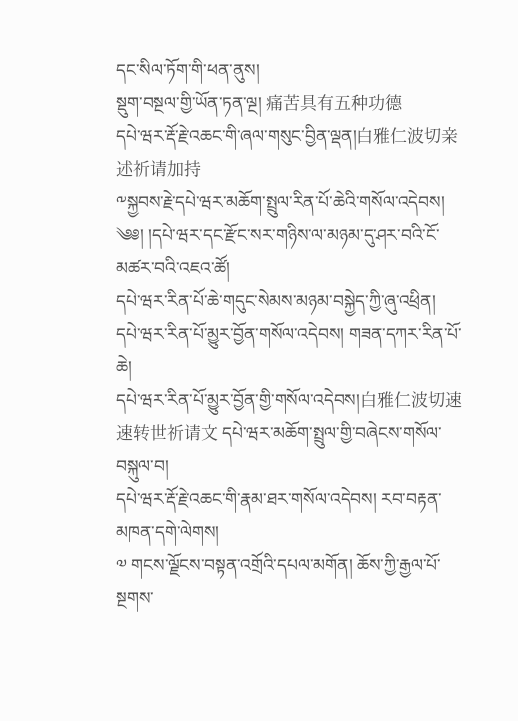དང་སིལ་ཏོག་གི་ཕན་ནུས།
སྡུག་བསྔལ་གྱི་ཡོན་ཏན་ལྔ། 痛苦具有五种功德
དཔེ་ཝར་རྡོ་རྗེ་འཆང་གི་ཞལ་གསུང་བྱིན་ལྡན།白雅仁波切亲述祈请加持
༸སྐྱབས་རྗེ་དཔེ་ཝར་མཆོག་སྤྲུལ་རིན་པོ་ཆེའི་གསོལ་འདེབས།
༄༅། །དཔེ་ཝར་དང་རྫོང་སར་གཉིས་ལ་མཉམ་དུ་ཤར་བའི་ངོ་མཚར་བའི་འཇའ་ཚོ།
དཔེ་ཝར་རིན་པོ་ཆེ་གདུང་སེམས་མཉམ་བསྐྱེད་ཀྱི་ཞུ་འཕྲིན།
དཔེ་ཝར་རིན་པོ་མྱུར་བྱོན་གསོལ་འདེབས། གཟན་དཀར་རིན་པོ་ཆེ།
དཔེ་ཝར་རིན་པོ་མྱུར་བྱོན་གྱི་གསོལ་འདེབས།白雅仁波切速速转世祈请文 དཔེ་ཝར་མཆོག་སྤྲུལ་གྱི་བཞེངས་གསོལ་བསྐུལ་བ།
དཔེ་ཝར་རྡོ་རྗེ་འཆང་གི་རྣམ་ཐར་གསོལ་འདེབས། རབ་བརྟན་མཁན་དགེ་ལེགས།
༧ གངས་ལྗོངས་བསྟན་འགྲོའི་དཔལ་མགོན། ཆོས་ཀྱི་རྒྱལ་པོ་སྔགས་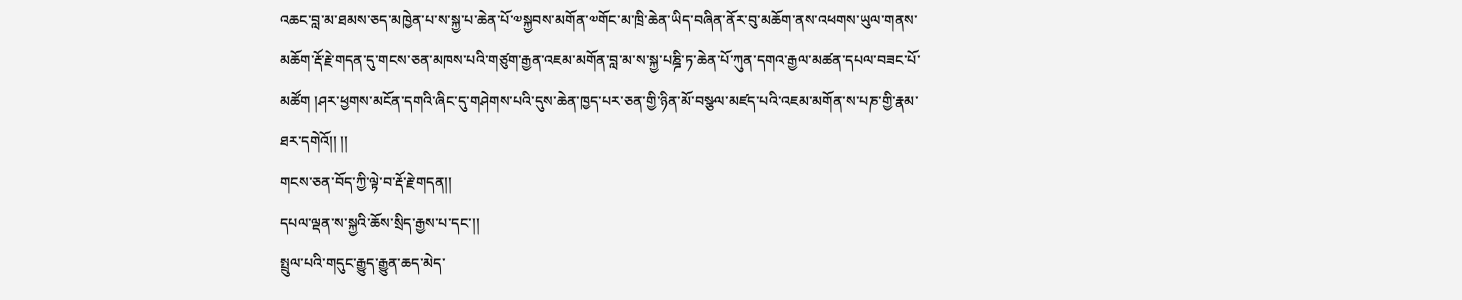འཆང་བླ་མ་ཐམས་ཅད་མཁྱེན་པ་ས་སྐྱ་པ་ཆེན་པོ་༧སྐྱབས་མགོན་༧གོང་མ་ཁྲི་ཆེན་ཡིད་བཞིན་ནོར་བུ་མཆོག་ནས་འཕགས་ཡུལ་གནས་མཆོག་རྡོ་རྗེ་གདན་དུ་གངས་ཅན་མཁས་པའི་གཙུག་རྒྱན་འཇམ་མགོན་བླ་མ་ས་སྐྱ་པཎྜི་ཏ་ཆེན་པོ་ཀུན་དགའ་རྒྱལ་མཚན་དཔལ་བཟང་པོ་མཚོག །ཤར་ཕྱགས་མངོན་དགའི་ཞིང་དུ་གཤེགས་པའི་དུས་ཆེན་ཁྱད་པར་ཅན་གྱི་ཉིན་མོ་བསྩལ་མཛད་པའི་འཇམ་མགོན་ས་པཎ་གྱི་རྣམ་ཐར་དགེའོ།། །།
གངས་ཅན་བོད་ཀྱི་ལྟེ་བ་རྡོ་རྗེ་གདན།།
དཔལ་ལྡན་ས་སྐྱའི་ཆོས་སྲིད་རྒྱས་པ་དང་།།
སྤྲུལ་པའི་གདུང་རྒྱུད་རྒྱུན་ཆད་མེད་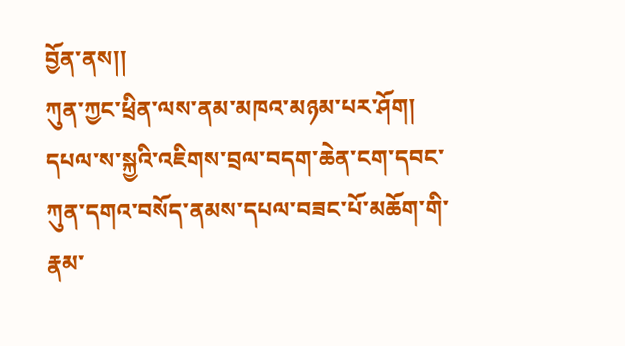བྱོན་ནས།།
ཀུན་ཀྱང་ཕྲིན་ལས་ནམ་མཁའ་མཉམ་པར་ཤོག།
དཔལ་ས་སྐྱའི་འཇིགས་བྲལ་བདག་ཆེན་ངག་དབང་ཀུན་དགའ་བསོད་ནམས་དཔལ་བཟང་པོ་མཆོག་གི་རྣམ་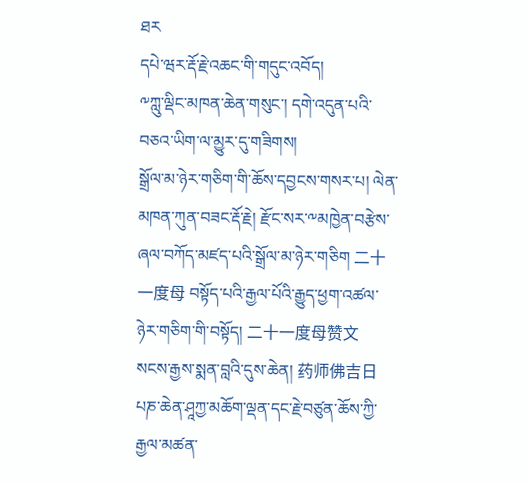ཐར
དཔེ་ཝར་རྡོ་རྗེ་འཆང་གི་གདུང་འབོད།
༸ཀླུ་ལྡིང་མཁན་ཆེན་གསུང་། དགེ་འདུན་པའི་བཅའ་ཡིག་ལ་མྱུར་དུ་གཟིགས།
སྒྲོལ་མ་ཉེར་གཅིག་གི་ཆོས་དབྱངས་གསར་པ། ལེན་མཁན་ཀུན་བཟང་རྡོ་རྗེ། རྫོང་སར་༸མཁྱེན་བརྩེས་ཞལ་བཀོད་མཛད་པའི་སྒྲོལ་མ་ཉེར་གཅིག 二十一度母 བསྟོད་པའི་རྒྱལ་པོའི་རྒྱུད་ཕྱག་འཚལ་ཉེར་གཅིག་གི་བསྟོད། 二十一度母赞文 སངས་རྒྱས་སྨན་བླའི་དུས་ཆེན། 药师佛吉日 པཎ་ཆེན་ཤཱཀྱ་མཆོག་ལྡན་དང་རྗེ་བཙུན་ཆོས་ཀྱི་རྒྱལ་མཚན་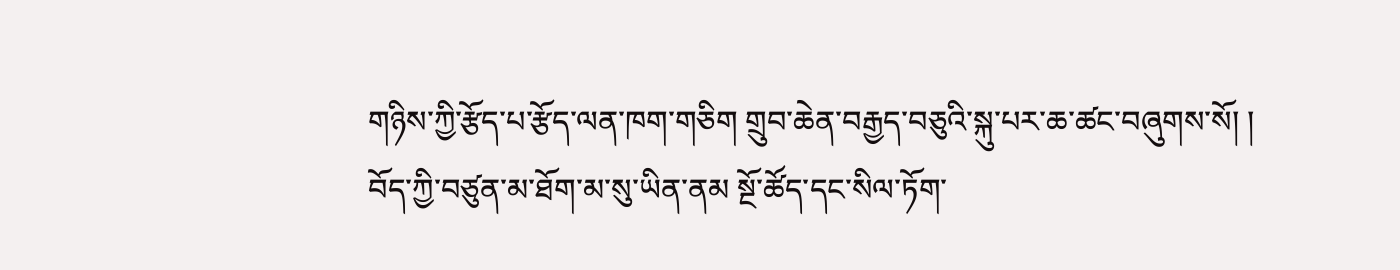གཉིས་ཀྱི་རྩོད་པ་རྩོད་ལན་ཁག་གཅིག གྲུབ་ཆེན་བརྒྱད་བཅུའི་སྐུ་པར་ཆ་ཚང་བཞུགས་སོ། ། བོད་ཀྱི་བཙུན་མ་ཐོག་མ་སུ་ཡིན་ནམ སྔོ་ཚོད་དང་སིལ་ཏོག་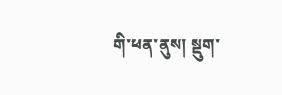གི་ཕན་ནུས། སྡུག་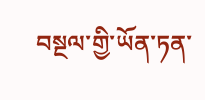བསྔལ་གྱི་ཡོན་ཏན་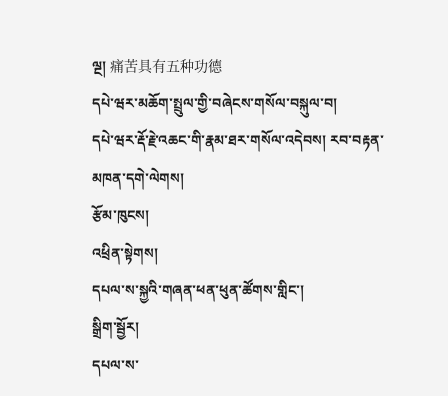ལྔ། 痛苦具有五种功德
དཔེ་ཝར་མཆོག་སྤྲུལ་གྱི་བཞེངས་གསོལ་བསྐུལ་བ།
དཔེ་ཝར་རྡོ་རྗེ་འཆང་གི་རྣམ་ཐར་གསོལ་འདེབས། རབ་བརྟན་མཁན་དགེ་ལེགས།
རྩོམ་ཁུངས།
འཕྲིན་སྟེགས།
དཔལ་ས་སྐྱའི་གཞན་ཕན་ཕུན་ཚོགས་གླིང་།
སྒྲིག་སྦྱོར།
དཔལ་ས་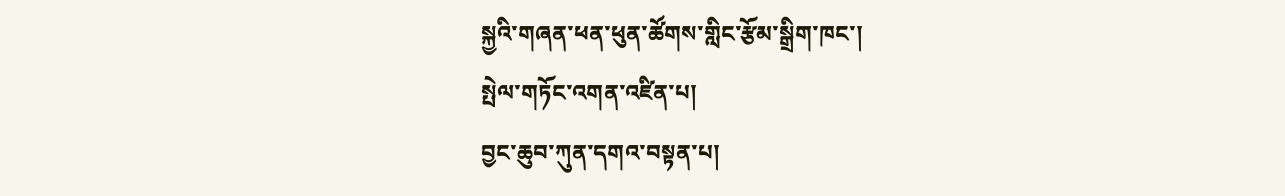སྐྱའི་གཞན་ཕན་ཕུན་ཚོགས་གླིང་རྩོམ་སྒྲིག་ཁང་།
སྤེལ་གཏོང་འགན་འཛིན་པ།
བྱང་ཆུབ་ཀུན་དགའ་བསྟན་པ།